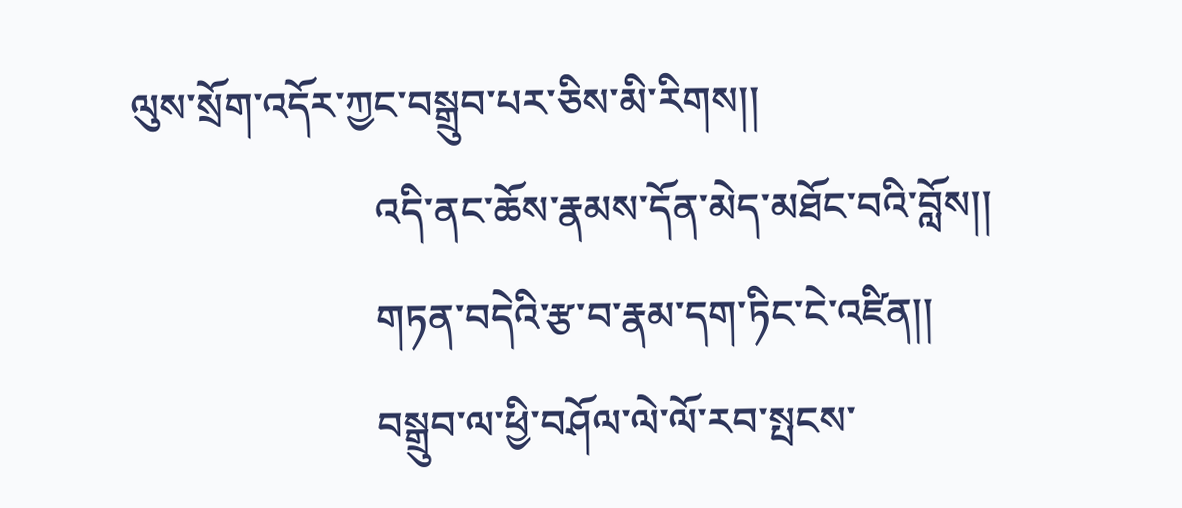ལུས་སྲོག་འདོར་ཀྱང་བསྒྲུབ་པར་ཅིས་མི་རིགས།།
                        འདི་ནང་ཆོས་རྣམས་དོན་མེད་མཐོང་བའི་བློས།།
                        གཏན་བདེའི་རྩ་བ་རྣམ་དག་ཏིང་ངེ་འཛིན།།
                        བསྒྲུབ་ལ་ཕྱི་བཤོལ་ལེ་ལོ་རབ་སྤངས་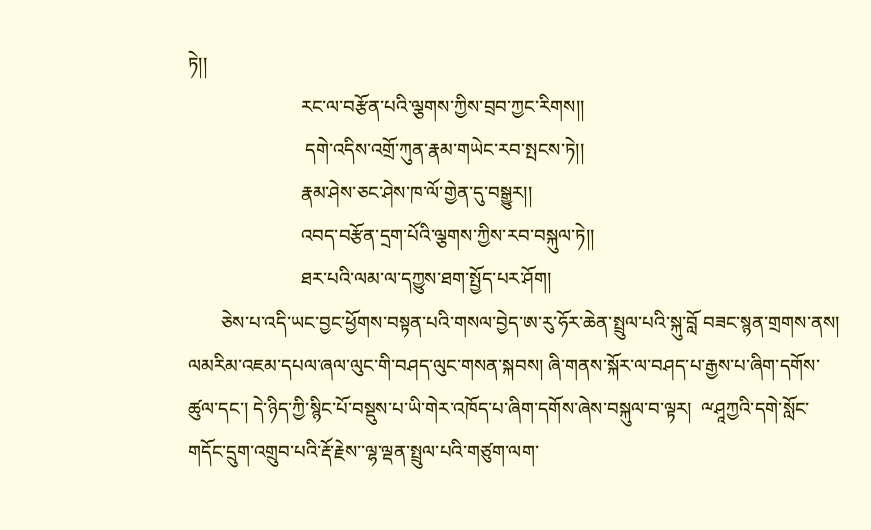ཏེ།།
                        རང་ལ་བརྩོན་པའི་ལྕགས་ཀྱིས་བྲབ་ཀྱང་རིགས།།
                         དགེ་འདིས་འགྲོ་ཀུན་རྣམ་གཡེང་རབ་སྤངས་ཏེ།།
                        རྣམ་ཤེས་ཅང་ཤེས་ཁ་ལོ་གྱེན་དུ་བསྒྱུར།།
                        འབད་བརྩོན་དྲག་པོའི་ལྕགས་ཀྱིས་རབ་བསྐུལ་ཏེ།།
                        ཐར་པའི་ལམ་ལ་དཀྱུས་ཐག་སྤྱོད་པར་ཤོག།
       ཅེས་པ་འདི་ཡང་བྱང་ཕྱོགས་བསྟན་པའི་གསལ་བྱེད་ཨ་རུ་ཧོར་ཆེན་སྤྲུལ་པའི་སྐུ་བློ བཟང་སྙན་གྲགས་ནས། ལམརིམ་འཇམ་དཔལ་ཞལ་ལུང་གི་བཤད་ལུང་གསན་སྐབས། ཞི་གནས་སྐོར་ལ་བཤད་པ་རྒྱས་པ་ཞིག་དགོས་ཚུལ་དང་། དེ་ཉིད་ཀྱི་སྙིང་པོ་བསྡུས་པ་ཡི་གེར་འཁོད་པ་ཞིག་དགོས་ཞེས་བསྐུལ་བ་ལྟར།  ྋཤཱཀྱའི་དགེ་སློང་གདོང་དྲུག་འགྲུབ་པའི་རྡོ་རྗེས་་ལྷ་ལྡན་སྤྲུལ་པའི་གཙུག་ལག་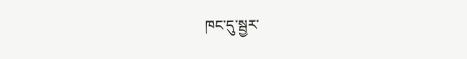ཁང་དུ་སྦྱར་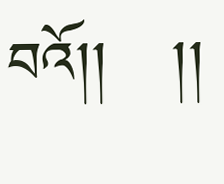བའོ།།   །།